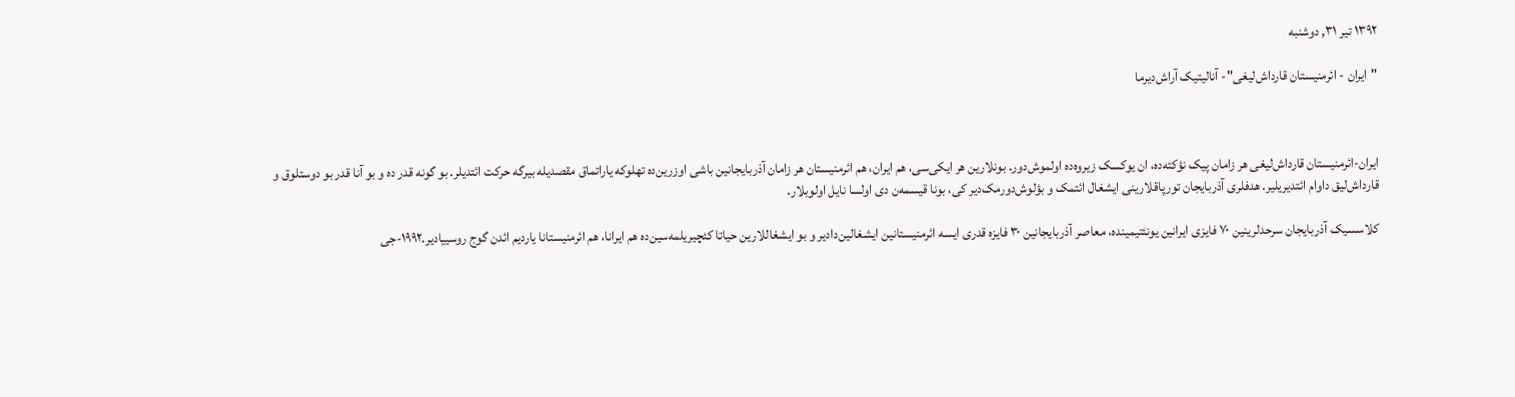۱۳۹۲ تیر ۳۱, دوشنبه

"ایران - ائرمنیستان قارداش‌لیغی"- آنالیتیک آراش‌دیرما



ایران-ائرمنیستان قارداش‌لیغی هر زامان پیک نؤکته‌ده، ان یوکسک زیروه‌ده اولموش‌دور. بونلارین هر ایکی‌سی، هم ایران، هم ائرمنیستان هر زامان آذربایجانین باشی اوزرین‌ده تهلوکه یاراتماق مقصدیله بیرگه حرکت ائتدیلر. بو گونه قدر ده و بو آنا قدر بو دوستلوق و قارداش‌لیق داوام ائتدیریلیر. هدفلری آذربایجان تورپاقلارینی ایشغال ائتمک و بؤلوش‌دورمک‌دیر کی، بونا قیسمه‌ن دی اولسا نایل اولوبلار.

کلاسسیک آذربایجان سرحدلرینین ۷۰ فایزی ایرانین یونئتیمینده، معاصر آذربایجانین ۳۰ فایزه قدری ایسه ائرمنیستانین ایشغالین‌دادیر و بو ایشغاللارین حیاتا کئچیریلمه‌سین‌ده هم ایرانا، هم ائرمنیستانا یاردیم ائد‌ن گوج روسییادیر.۱۹۹۲-جی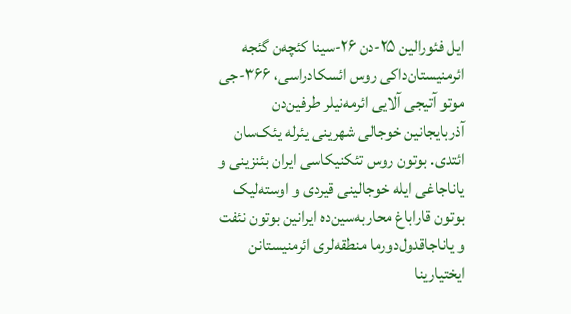ایل فئورالین ۲۵-دن ۲۶-سینا کئچه‌ن گئجه ائرمنیستان‌داکی روس ائسکادراسی، ۳۶۶-جی موتو آتیجی آلایی ائرمه‌نیلر طرفین‌دن آذربایجانین خوجالی شهرینی یئرله یئک‌سان ائتدی. بوتون روس تئکنیکاسی ایران بئنزینی و یاناجاغی ایله خوجالینی قیردی و اوسته‌لیک بوتون قاراباغ محاربه‌سین‌ده ایرانین بوتون نئفت و یاناجاقدول‌دورما منطقه‌لری ائرمنیستانن ایختیارینا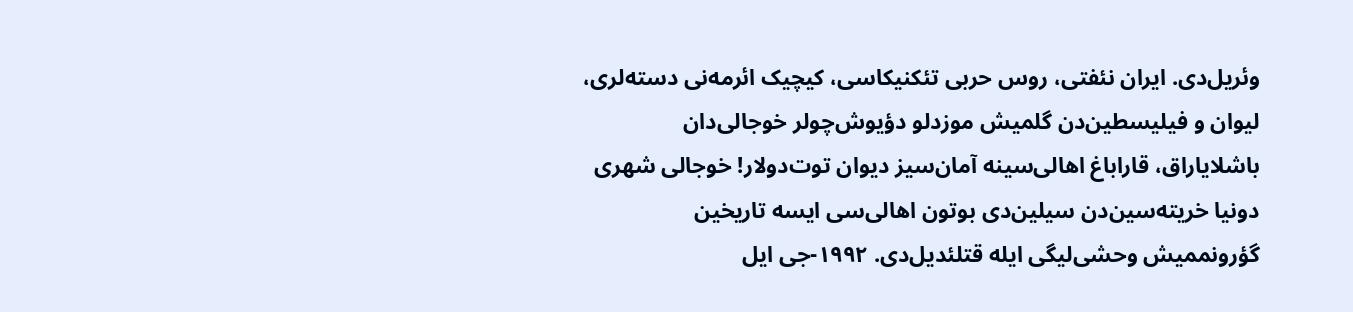وئریل‌دی. ایران نئفتی، روس حربی تئکنیکاسی، کیچیک ائرمه‌نی دسته‌لری، لیوان و فیلیسطین‌دن گلمیش موزدلو دؤیوش‌چولر خوجالی‌دان باشلایاراق، قاراباغ اهالی‌سینه آمان‌سیز دیوان توت‌دولار! خوجالی شهری دونیا خریته‌سین‌دن سیلین‌دی بوتون اهالی‌سی ایسه تاریخین گؤرونممیش وحشی‌لیگی ایله قتلئدیل‌دی. ۱۹۹۲-جی ایل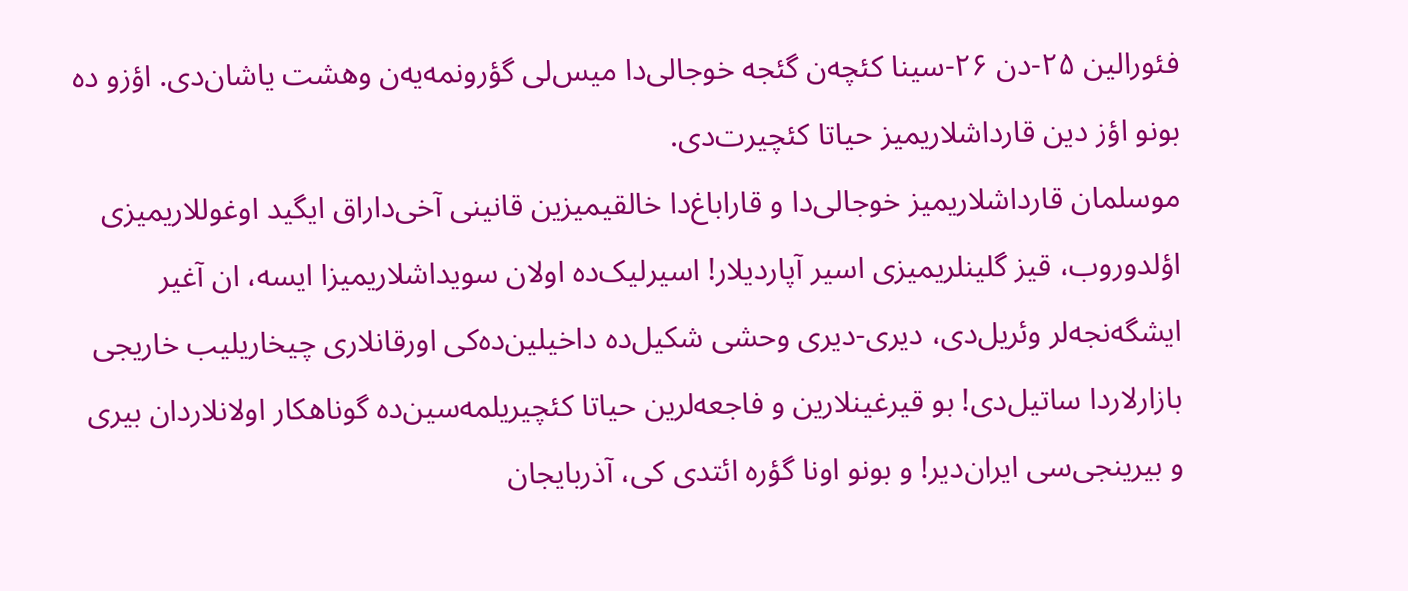فئورالین ۲۵-دن ۲۶-سینا کئچه‌ن گئجه خوجالی‌دا میس‌لی گؤرونمه‌یه‌ن وهشت یاشان‌دی. اؤزو ده بونو اؤز دین قارداشلاریمیز حیاتا کئچیرت‌دی.
موسلمان قارداشلاریمیز خوجالی‌دا و قاراباغ‌دا خالقیمیزین قانینی آخی‌داراق ایگید اوغوللاریمیزی اؤلدوروب، قیز گلینلریمیزی اسیر آپاردیلار! اسیرلیک‌ده اولان سویداشلاریمیزا ایسه، ان آغیر ایشگه‌نجه‌لر وئریل‌دی، دیری-دیری وحشی شکیل‌ده داخیلین‌ده‌کی اورقانلاری چیخاریلیب خاریجی بازارلاردا ساتیل‌دی! بو قیرغینلارین و فاجعه‌لرین حیاتا کئچیریلمه‌سین‌ده گوناهکار اولانلاردان بیری و بیرینجی‌سی ایران‌دیر! و بونو اونا گؤره ائتدی کی، آذربایجان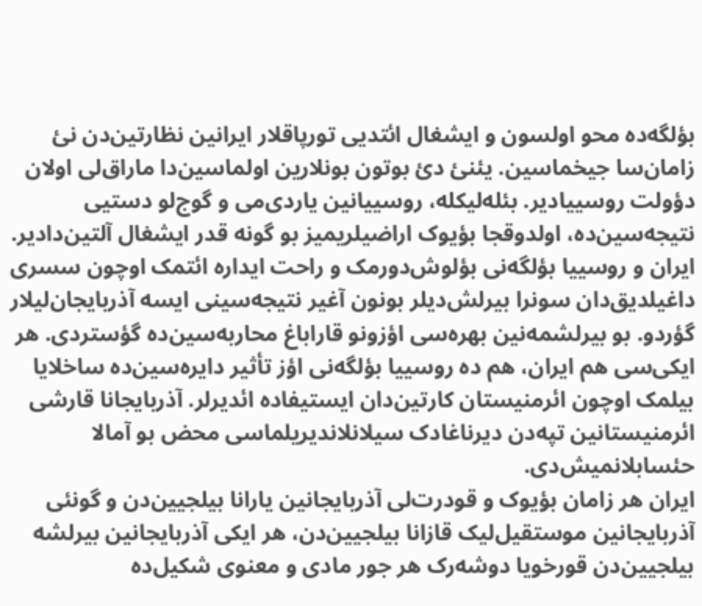بؤلگه‌ده محو اولسون و ایشغال ائتدیی تورپاقلار ایرانین نظارتین‌دن نئ زامان‌سا جیخماسین. یئنئ دئ بوتون بونلارین اولماسین‌دا ماراق‌لی اولان دؤولت روسییادیر. بئله‌لیکله، روسییانین یاردی‌می و گوج‌لو دستیی نتیجه‌سین‌ده، اولدوقجا بؤیوک اراضیلریمیز بو گونه قدر ایشغال آلتین‌دادیر. ایران و روسییا بؤلگه‌نی بؤلوش‌دورمک و راحت ایداره ائتمک اوچون سسری داغیلدیق‌دان سونرا بیرلش‌دیلر بونون آغیر نتیجه‌سینی ایسه آذربایجان‌لیلار گؤردو. بو بیرلشمه‌نین بهره‌سی اؤزونو قاراباغ محاربه‌سین‌ده گؤستردی. هر ایکی‌سی هم ایران، هم ده روسییا بؤلگه‌نی اؤز تأثیر دایره‌سین‌ده ساخلایا بیلمک اوچون ائرمنیستان کارتین‌دان ایستیفاده ائدیرلر. آذربایجانا قارشی ائرمنیستانین تپه‌دن دیرناغادک سیلانلاندیریلماسی محض بو آمالا حئسابلانمیش‌دی.
ایران هر زامان بؤیوک و قودرت‌لی آذربایجانین یارانا بیلجیین‌دن و گونئی آذربایجانین موستقیل‌لیک قازانا بیلجیین‌دن، هر ایکی آذربایجانین بیرلشه بیلجیین‌دن قورخویا دوشه‌رک هر جور مادی و معنوی شکیل‌ده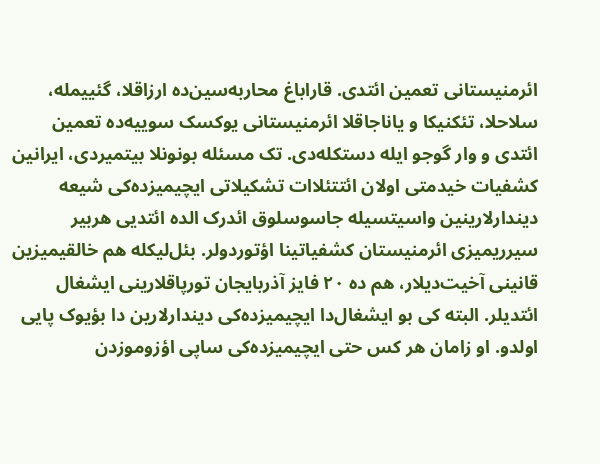ائرمنیستانی تعمین ائتدی. قاراباغ محاربه‌سین‌ده ارزاقلا، گئییمله، سلاحلا، تئکنیکا و یاناجاقلا ائرمنیستانی یوکسک سوییه‌ده تعمین ائتدی و وار گوجو ایله دستکله‌دی. تک مسئله بونونلا بیتمیردی، ایرانین کشفیات خیدمتی اولان ائتتئلاات تشکیلاتی ایچیمیزده‌کی شیعه دیندارلارینین واسیتسیله جاسوسلوق ائد‌رک الده ائتدیی هربیر سیرریمیزی ائرمنیستان کشفیاتینا اؤتوردولر. بئل‌لیکله هم خالقیمیزین قانینی آخیت‌دیلار، هم ده ۲۰ فایز آذربایجان تورپاقلارینی ایشغال ائتدیلر. البته کی بو ایشغال‌دا ایچیمیزده‌کی دیندارلارین دا بؤیوک پایی اولدو. او زامان هر کس حتی ایچیمیزده‌کی ساپی اؤزوموزدن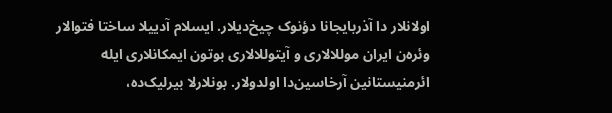اولانلار دا آذربایجانا دؤنوک چیخ‌دیلار. ایسلام آدییلا ساختا فتوالار وئره‌ن ایران موللالاری و آیتوللالاری بوتون ایمکانلاری ایله ائرمنیستانین آرخاسین‌دا اولدولار. بونلارلا بیرلیک‌ده،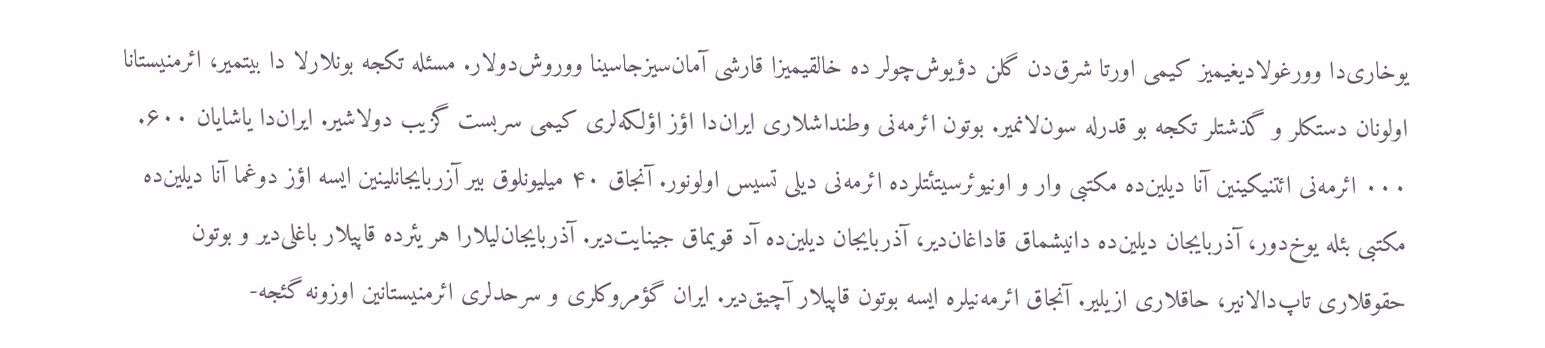یوخاری‌دا وورغولادیغیمیز کیمی اورتا شرق‌دن گلن دؤیوش‌چولر ده خالقیمیزا قارشی آمان‌سیزجاسینا ووروش‌دولار. مسئله تکجه بونلارلا دا بیتمیر، ائرمنیستانا اولونان دستکلر و گذشتلر تکجه بو قدرله سون‌لانمیر. بوتون ائرمه‌نی وطنداشلاری ایران‌دا اؤز اؤلکه‌لری کیمی سربست گزیب دولاشیر. ایران‌دا یاشایان ۶۰۰. ۰۰۰ ائرمه‌نی ائتنیکینین آنا دیلین‌ده مکتبی وار و اونیوئرسیتئتلرده ائرمه‌نی دیلی تسیس اولونور. آنجاق ۴۰ میلیونلوق بیر آزربایجانلینین ایسه اؤز دوغما آنا دیلین‌ده مکتبی بئله یوخ‌دور، آذربایجان دیلین‌ده دانیشماق قاداغان‌دیر، آذربایجان دیلین‌ده آد قویماق جینایت‌دیر. آذربایجان‌لیلارا هر یئرده قاپیلار باغلی‌دیر و بوتون حقوقلاری تاپ‌دالانیر، حاقلاری ازیلیر. آنجاق ائرمه‌نیلره ایسه بوتون قاپیلار آچیق‌دیر. ایران گؤمروکلری و سرحدلری ائرمنیستانین اوزونه گئجه-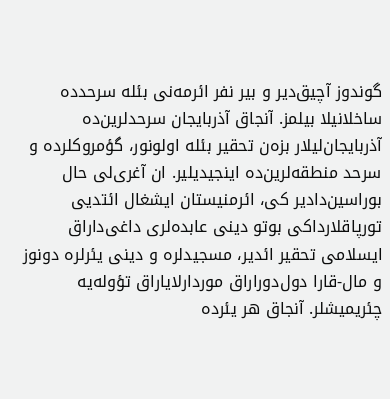گوندوز آچیق‌دیر و بیر نفر ائرمه‌نی بئله سرحدده ساخلانیلا بیلمز. آنجاق آذربایجان سرحدلرین‌ده آذربایجان‌لیلار بزه‌ن تحقیر بئله اولونور، گؤمروکلرده و سرحد منطقه‌لرین‌ده اینجیدیلیر. ان آغری‌لی حال بوراسین‌دادیر کی، ائرمنیستان ایشغال ائتدیی تورپاقلارداکی بوتو دینی عابده‌لری داغی‌داراق ایسلامی تحقیر ائدیر، مسجیدلره و دینی یئرلره دونوز و مال-قارا دول‌دوراراق موردارلایاراق تؤوله‌یه چئریمیشلر. آنجاق هر یئرده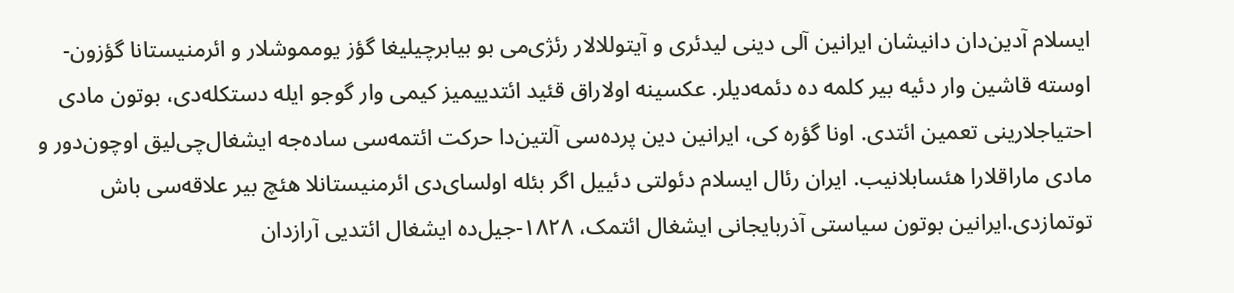ایسلام آدین‌دان دانیشان ایرانین آلی دینی لیدئری و آیتوللالار رئژی‌می بو بیابرچیلیغا گؤز یومموشلار و ائرمنیستانا گؤزون-اوسته قاشین وار دئیه بیر کلمه ده دئمه‌دیلر. عکسینه اولاراق قئید ائتدییمیز کیمی وار گوجو ایله دستکله‌دی، بوتون مادی احتیاجلارینی تعمین ائتدی. اونا گؤره کی، ایرانین دین پرده‌سی آلتین‌دا حرکت ائتمه‌سی ساده‌جه ایشغال‌چی‌لیق اوچون‌دور و مادی ماراقلارا هئسابلانیب. ایران رئال ایسلام دئولتی دئییل اگر بئله اولسای‌دی ائرمنیستانلا هئچ بیر علاقه‌سی باش توتمازدی.ایرانین بوتون سیاستی آذربایجانی ایشغال ائتمک، ۱۸۲۸-جیل‌ده ایشغال ائتدیی آرازدان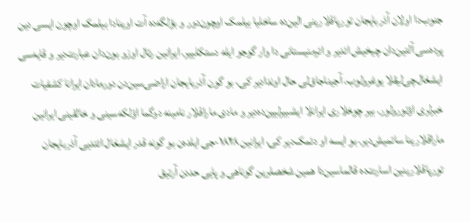جنوب‌دا اولان آذربایجان تورپاقلارینی الین‌ده ساخلیا بیلمک اوچون‌دور و بؤلگه‌ده آت اوینادا بیلمک اوچون ایسی دین پرده‌سی آلتین‌دان چیخیش ائدیر و ائرمنیستانی دا وار گوجو ایله دستکلییر. ایرانین رئال اوزو بون‌دان عبارت‌دیر و قایه‌سی ایشغال‌چی‌لیقلا یوغرولوب. آجیناجاق‌لی حال اوندادیر کی، بو گون آذربایجان اراضی‌سین‌دن دورمادان ایرانا کشفیات خبرلری اؤتورولور. بیر چوخلاری ایرانلا ایشبیرلیین‌ده‌دیر و مادی ماراقلار نامینه دوگما اؤلکه‌سینی و خالقینی ایرانین ماراقلارینا ساتمیش‌دیر. بو ایسه او دئمک‌دیر کی، ایرانین ۱۸۲۸-جی ایلده‌ن بو گونه قدر ایشغال ائتدیی آذربایجان تورپاقلارینین اسارت‌ده قالماسین‌دا همین شخصلرین گوناهی و پایی حددن آرتیق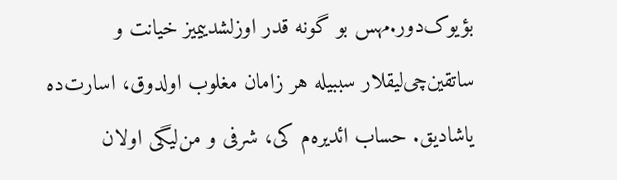بؤیوک‌دور.مهس بو گونه قدر اوزلشدییمیز خیانت و ساتقین‌چی‌لیقلار سببیله هر زامان مغلوب اولدوق، اسارت‌ده یاشادیق. حساب ائدیره‌م کی، شرفی و من‌لیگی اولان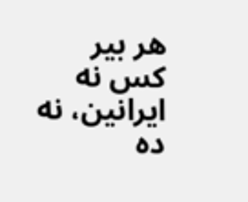هر بیر کس نه ایرانین، نه ده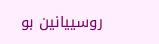روسییانین بو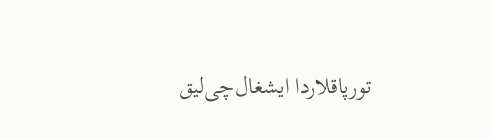تورپاقلاردا ایشغال‌چی‌لیق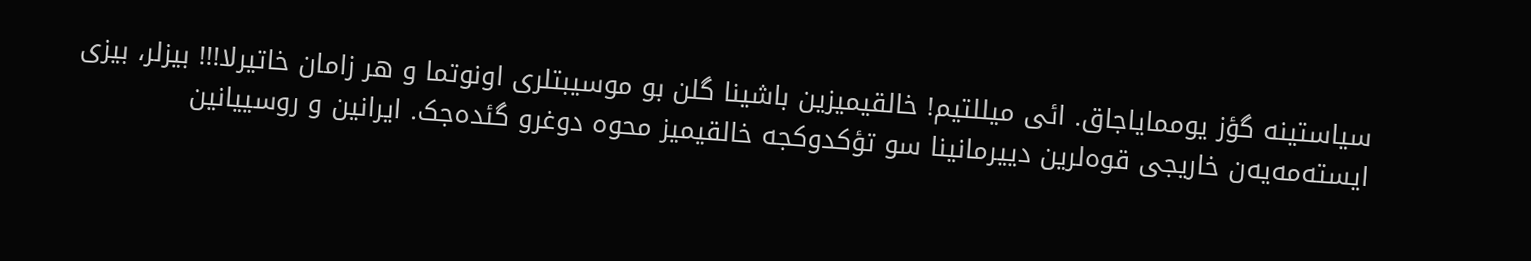سیاستینه گؤز یوممایاجاق. ائی میللتیم! خالقیمیزین باشینا گلن بو موسیبتلری اونوتما و هر زامان خاتیرلا!!! بیزلر، بیزی ایسته‌مه‌یه‌ن خاریجی قوه‌لرین دییرمانینا سو تؤکدوکجه خالقیمیز محوه دوغرو گئده‌جک. ایرانین و روسییانین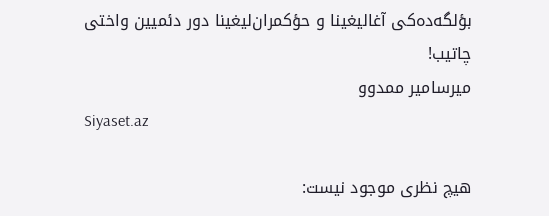بؤلگه‌ده‌کی آغالیغینا و حؤکمران‌لیغینا دور دئمیین واختی چاتیب!
میرسامیر ممدوو
Siyaset.az

هیچ نظری موجود نیست: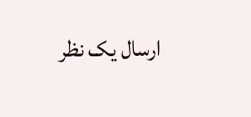ارسال یک نظر